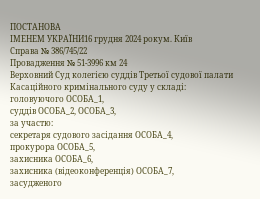ПОСТАНОВА
ІМЕНЕМ УКРАЇНИ16 грудня 2024 рокум. Київ
Справа № 386/745/22
Провадження № 51-3996 км 24
Верховний Суд колегією суддів Третьої судової палати Касаційного кримінального суду у складі:
головуючого ОСОБА_1,
суддів ОСОБА_2, ОСОБА_3,
за участю:
секретаря судового засідання ОСОБА_4,
прокурора ОСОБА_5,
захисника ОСОБА_6,
захисника (відеоконференція) ОСОБА_7,
засудженого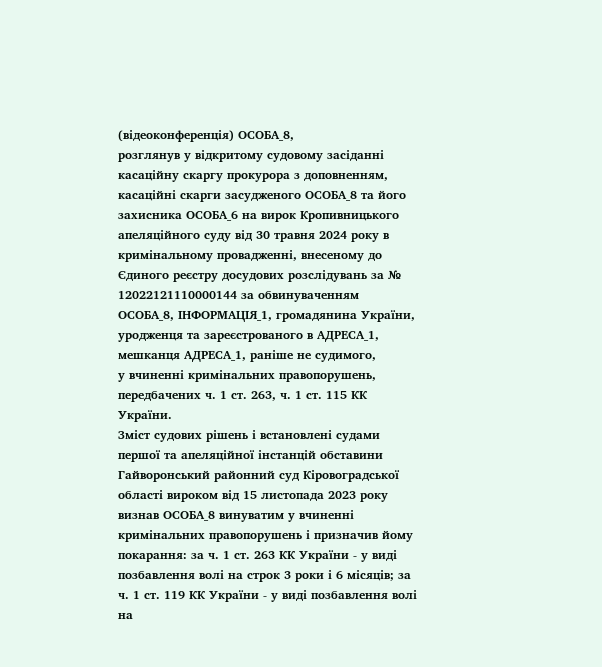(відеоконференція) ОСОБА_8,
розглянув у відкритому судовому засіданні касаційну скаргу прокурора з доповненням, касаційні скарги засудженого ОСОБА_8 та його захисника ОСОБА_6 на вирок Кропивницького апеляційного суду від 30 травня 2024 року в кримінальному провадженні, внесеному до Єдиного реєстру досудових розслідувань за № 12022121110000144 за обвинуваченням
ОСОБА_8, ІНФОРМАЦІЯ_1, громадянина України, уродженця та зареєстрованого в АДРЕСА_1, мешканця АДРЕСА_1, раніше не судимого,
у вчиненні кримінальних правопорушень, передбачених ч. 1 ст. 263, ч. 1 ст. 115 КК України.
Зміст судових рішень і встановлені судами першої та апеляційної інстанцій обставини
Гайворонський районний суд Кіровоградської області вироком від 15 листопада 2023 року визнав ОСОБА_8 винуватим у вчиненні кримінальних правопорушень і призначив йому покарання: за ч. 1 ст. 263 КК України - у виді позбавлення волі на строк 3 роки і 6 місяців; за ч. 1 ст. 119 КК України - у виді позбавлення волі на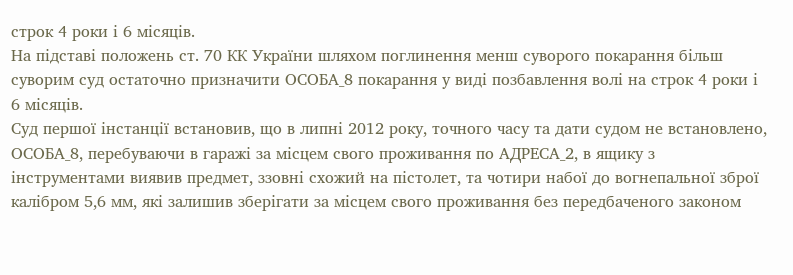строк 4 роки і 6 місяців.
На підставі положень ст. 70 КК України шляхом поглинення менш суворого покарання більш суворим суд остаточно призначити ОСОБА_8 покарання у виді позбавлення волі на строк 4 роки і 6 місяців.
Суд першої інстанції встановив, що в липні 2012 року, точного часу та дати судом не встановлено, ОСОБА_8, перебуваючи в гаражі за місцем свого проживання по АДРЕСА_2, в ящику з інструментами виявив предмет, ззовні схожий на пістолет, та чотири набої до вогнепальної зброї калібром 5,6 мм, які залишив зберігати за місцем свого проживання без передбаченого законом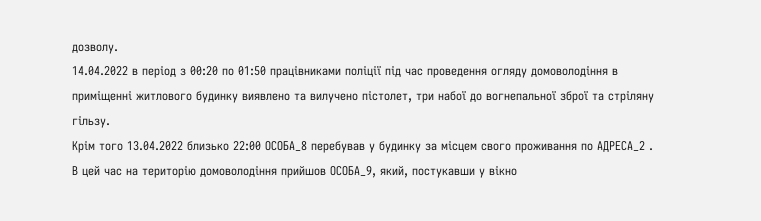дозволу.
14.04.2022 в період з 00:20 по 01:50 працівниками поліції під час проведення огляду домоволодіння в приміщенні житлового будинку виявлено та вилучено пістолет, три набої до вогнепальної зброї та стріляну гільзу.
Крім того 13.04.2022 близько 22:00 ОСОБА_8 перебував у будинку за місцем свого проживання по АДРЕСА_2 . В цей час на територію домоволодіння прийшов ОСОБА_9, який, постукавши у вікно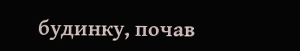будинку, почав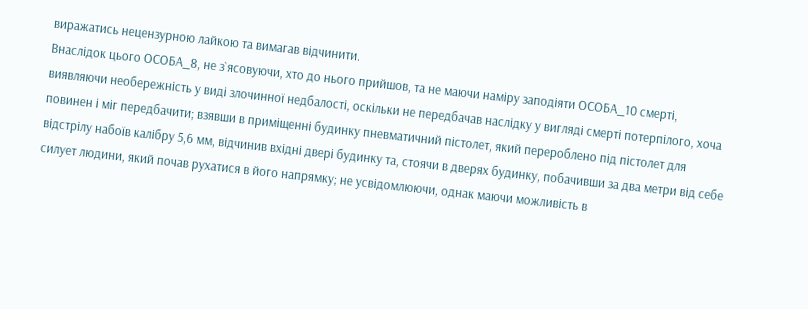виражатись нецензурною лайкою та вимагав відчинити.
Внаслідок цього ОСОБА_8, не з`ясовуючи, хто до нього прийшов, та не маючи наміру заподіяти ОСОБА_10 смерті, виявляючи необережність у виді злочинної недбалості, оскільки не передбачав наслідку у вигляді смерті потерпілого, хоча повинен і міг передбачити; взявши в приміщенні будинку пневматичний пістолет, який перероблено під пістолет для відстрілу набоїв калібру 5,6 мм, відчинив вхідні двері будинку та, стоячи в дверях будинку, побачивши за два метри від себе силует людини, який почав рухатися в його напрямку; не усвідомлюючи, однак маючи можливість в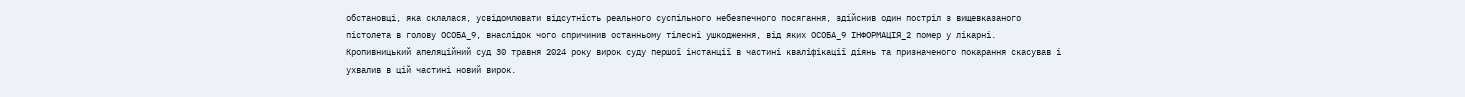обстановці, яка склалася, усвідомлювати відсутність реального суспільного небезпечного посягання, здійснив один постріл з вищевказаного пістолета в голову ОСОБА_9, внаслідок чого спричинив останньому тілесні ушкодження, від яких ОСОБА_9 ІНФОРМАЦІЯ_2 помер у лікарні.
Кропивницький апеляційний суд 30 травня 2024 року вирок суду першої інстанції в частині кваліфікації діянь та призначеного покарання скасував і ухвалив в цій частині новий вирок.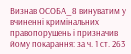Визнав ОСОБА_8 винуватим у вчиненні кримінальних правопорушень і призначив йому покарання: за ч. 1 ст. 263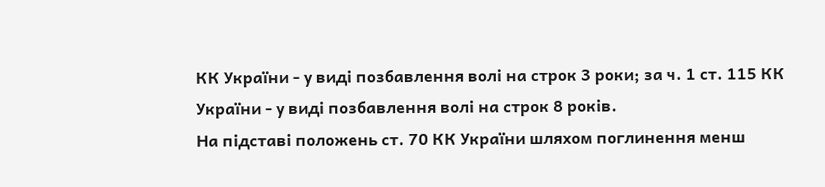КК України - у виді позбавлення волі на строк 3 роки; за ч. 1 ст. 115 КК України - у виді позбавлення волі на строк 8 років.
На підставі положень ст. 70 КК України шляхом поглинення менш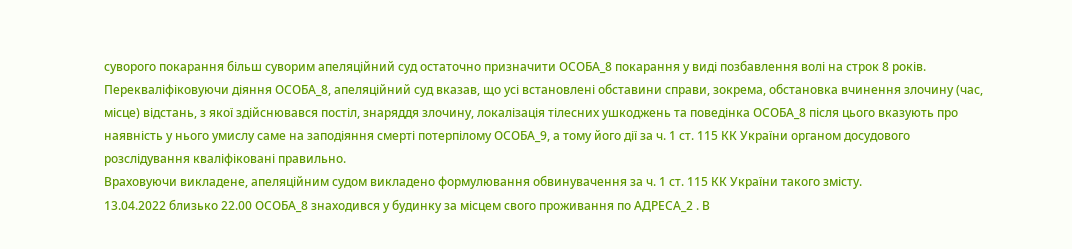суворого покарання більш суворим апеляційний суд остаточно призначити ОСОБА_8 покарання у виді позбавлення волі на строк 8 років.
Перекваліфіковуючи діяння ОСОБА_8, апеляційний суд вказав, що усі встановлені обставини справи, зокрема, обстановка вчинення злочину (час, місце) відстань, з якої здійснювався постіл, знаряддя злочину, локалізація тілесних ушкоджень та поведінка ОСОБА_8 після цього вказують про наявність у нього умислу саме на заподіяння смерті потерпілому ОСОБА_9, а тому його дії за ч. 1 ст. 115 КК України органом досудового розслідування кваліфіковані правильно.
Враховуючи викладене, апеляційним судом викладено формулювання обвинувачення за ч. 1 ст. 115 КК України такого змісту.
13.04.2022 близько 22.00 ОСОБА_8 знаходився у будинку за місцем свого проживання по АДРЕСА_2 . В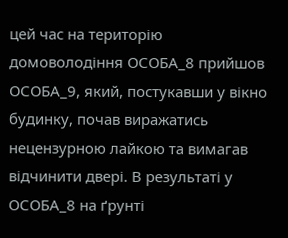цей час на територію домоволодіння ОСОБА_8 прийшов ОСОБА_9, який, постукавши у вікно будинку, почав виражатись нецензурною лайкою та вимагав відчинити двері. В результаті у ОСОБА_8 на ґрунті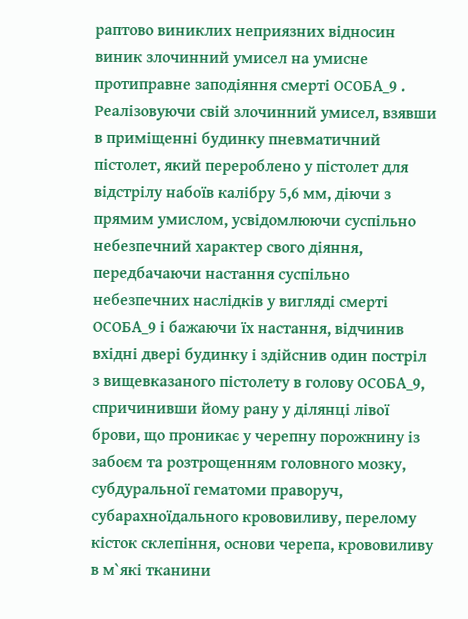раптово виниклих неприязних відносин виник злочинний умисел на умисне протиправне заподіяння смерті ОСОБА_9 .
Реалізовуючи свій злочинний умисел, взявши в приміщенні будинку пневматичний пістолет, який перероблено у пістолет для відстрілу набоїв калібру 5,6 мм, діючи з прямим умислом, усвідомлюючи суспільно небезпечний характер свого діяння, передбачаючи настання суспільно небезпечних наслідків у вигляді смерті ОСОБА_9 і бажаючи їх настання, відчинив вхідні двері будинку і здійснив один постріл з вищевказаного пістолету в голову ОСОБА_9, спричинивши йому рану у ділянці лівої брови, що проникає у черепну порожнину із забоєм та розтрощенням головного мозку, субдуральної гематоми праворуч, субарахноїдального крововиливу, перелому кісток склепіння, основи черепа, крововиливу в м`які тканини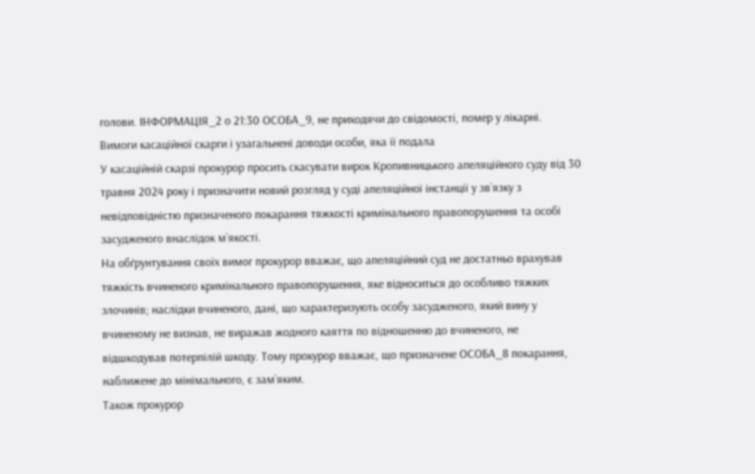голови. ІНФОРМАЦІЯ_2 о 21:30 ОСОБА_9, не приходячи до свідомості, помер у лікарні.
Вимоги касаційної скарги і узагальнені доводи особи, яка її подала
У касаційній скарзі прокурор просить скасувати вирок Кропивницького апеляційного суду від 30 травня 2024 року і призначити новий розгляд у суді апеляційної інстанції у зв`язку з невідповідністю призначеного покарання тяжкості кримінального правопорушення та особі засудженого внаслідок м`якості.
На обґрунтування своїх вимог прокурор вважає, що апеляційний суд не достатньо врахував тяжкість вчиненого кримінального правопорушення, яке відноситься до особливо тяжких злочинів; наслідки вчиненого, дані, що характеризують особу засудженого, який вину у вчиненому не визнав, не виражав жодного каяття по відношенню до вчиненого, не відшкодував потерпілій шкоду. Тому прокурор вважає, що призначене ОСОБА_8 покарання, наближене до мінімального, є зам`яким.
Також прокурор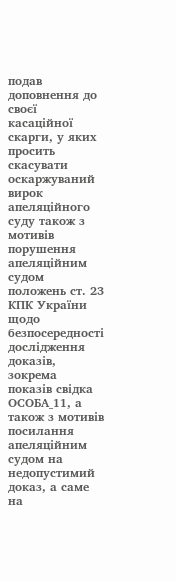подав доповнення до своєї касаційної скарги, у яких просить скасувати оскаржуваний вирок апеляційного суду також з мотивів порушення апеляційним судом положень ст. 23 КПК України щодо безпосередності дослідження доказів, зокрема показів свідка ОСОБА_11, а також з мотивів посилання апеляційним судом на недопустимий доказ, а саме на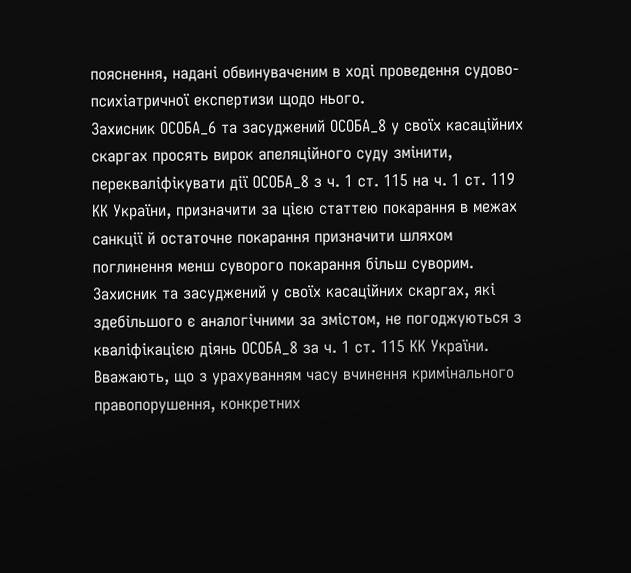пояснення, надані обвинуваченим в ході проведення судово-психіатричної експертизи щодо нього.
Захисник ОСОБА_6 та засуджений ОСОБА_8 у своїх касаційних скаргах просять вирок апеляційного суду змінити, перекваліфікувати дії ОСОБА_8 з ч. 1 ст. 115 на ч. 1 ст. 119 КК України, призначити за цією статтею покарання в межах санкції й остаточне покарання призначити шляхом поглинення менш суворого покарання більш суворим.
Захисник та засуджений у своїх касаційних скаргах, які здебільшого є аналогічними за змістом, не погоджуються з кваліфікацією діянь ОСОБА_8 за ч. 1 ст. 115 КК України.
Вважають, що з урахуванням часу вчинення кримінального правопорушення, конкретних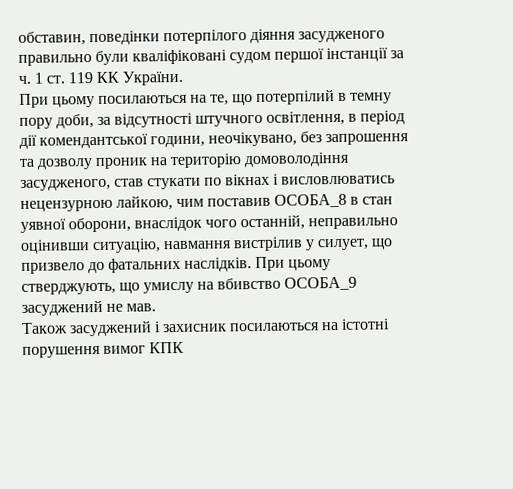обставин, поведінки потерпілого діяння засудженого правильно були кваліфіковані судом першої інстанції за ч. 1 ст. 119 КК України.
При цьому посилаються на те, що потерпілий в темну пору доби, за відсутності штучного освітлення, в період дії комендантської години, неочікувано, без запрошення та дозволу проник на територію домоволодіння засудженого, став стукати по вікнах і висловлюватись нецензурною лайкою, чим поставив ОСОБА_8 в стан уявної оборони, внаслідок чого останній, неправильно оцінивши ситуацію, навмання вистрілив у силует, що призвело до фатальних наслідків. При цьому стверджують, що умислу на вбивство ОСОБА_9 засуджений не мав.
Також засуджений і захисник посилаються на істотні порушення вимог КПК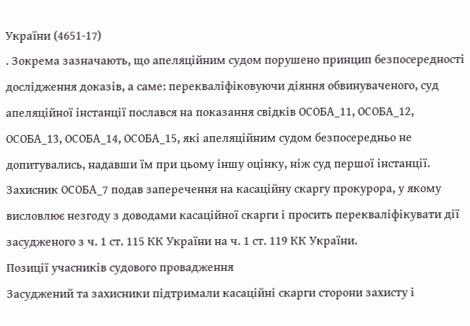України (4651-17)
. Зокрема зазначають, що апеляційним судом порушено принцип безпосередності дослідження доказів, а саме: перекваліфіковуючи діяння обвинуваченого, суд апеляційної інстанції послався на показання свідків ОСОБА_11, ОСОБА_12, ОСОБА_13, ОСОБА_14, ОСОБА_15, які апеляційним судом безпосередньо не допитувались, надавши їм при цьому іншу оцінку, ніж суд першої інстанції.
Захисник ОСОБА_7 подав заперечення на касаційну скаргу прокурора, у якому висловлює незгоду з доводами касаційної скарги і просить перекваліфікувати дії засудженого з ч. 1 ст. 115 КК України на ч. 1 ст. 119 КК України.
Позиції учасників судового провадження
Засуджений та захисники підтримали касаційні скарги сторони захисту і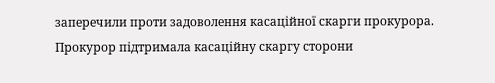заперечили проти задоволення касаційної скарги прокурора.
Прокурор підтримала касаційну скаргу сторони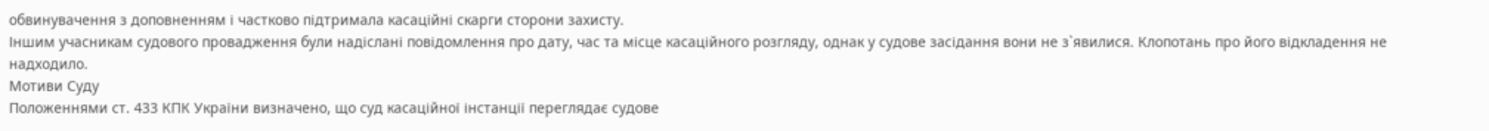обвинувачення з доповненням і частково підтримала касаційні скарги сторони захисту.
Іншим учасникам судового провадження були надіслані повідомлення про дату, час та місце касаційного розгляду, однак у судове засідання вони не з`явилися. Клопотань про його відкладення не надходило.
Мотиви Суду
Положеннями ст. 433 КПК України визначено, що суд касаційної інстанції переглядає судове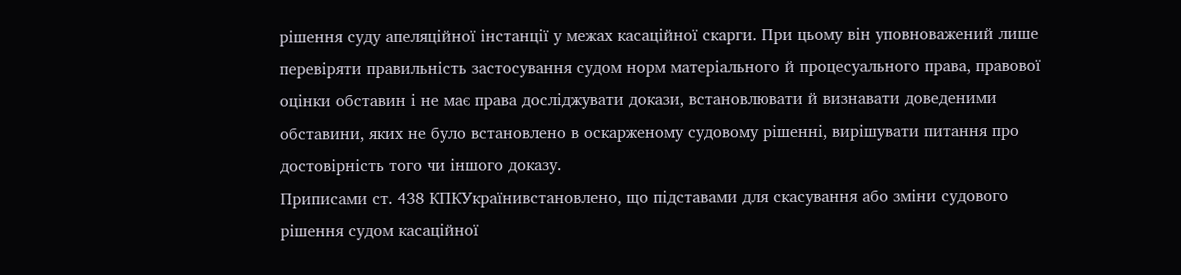рішення суду апеляційної інстанції у межах касаційної скарги. При цьому він уповноважений лише перевіряти правильність застосування судом норм матеріального й процесуального права, правової оцінки обставин і не має права досліджувати докази, встановлювати й визнавати доведеними обставини, яких не було встановлено в оскарженому судовому рішенні, вирішувати питання про достовірність того чи іншого доказу.
Приписами ст. 438 КПКУкраїнивстановлено, що підставами для скасування або зміни судового рішення судом касаційної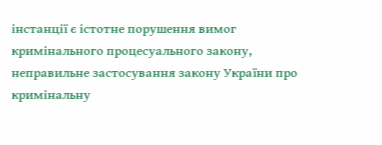інстанції є істотне порушення вимог кримінального процесуального закону, неправильне застосування закону України про кримінальну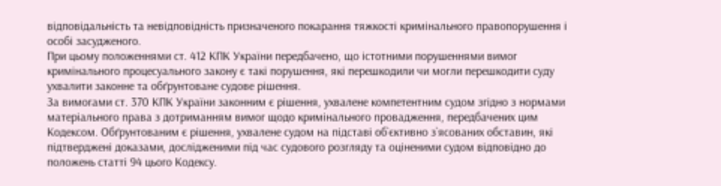відповідальність та невідповідність призначеного покарання тяжкості кримінального правопорушення і особі засудженого.
При цьому положеннями ст. 412 КПК України передбачено, що істотними порушеннями вимог кримінального процесуального закону є такі порушення, які перешкодили чи могли перешкодити суду ухвалити законне та обґрунтоване судове рішення.
За вимогами ст. 370 КПК України законним є рішення, ухвалене компетентним судом згідно з нормами матеріального права з дотриманням вимог щодо кримінального провадження, передбачених цим Кодексом. Обґрунтованим є рішення, ухвалене судом на підставі об`єктивно з`ясованих обставин, які підтверджені доказами, дослідженими під час судового розгляду та оціненими судом відповідно до положень статті 94 цього Кодексу.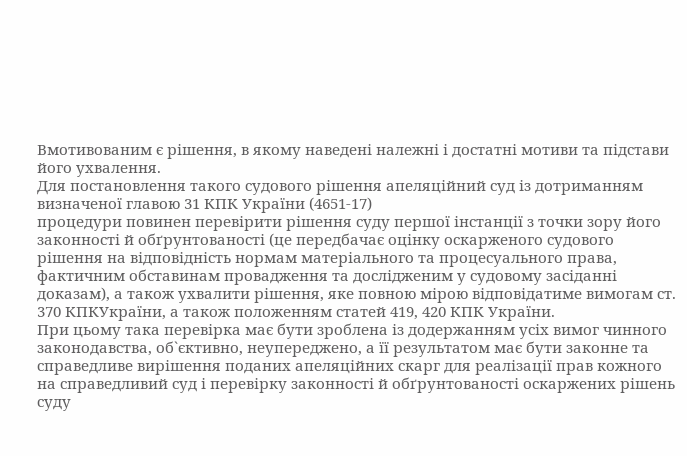Вмотивованим є рішення, в якому наведені належні і достатні мотиви та підстави його ухвалення.
Для постановлення такого судового рішення апеляційний суд із дотриманням визначеної главою 31 КПК України (4651-17)
процедури повинен перевірити рішення суду першої інстанції з точки зору його законності й обґрунтованості (це передбачає оцінку оскарженого судового рішення на відповідність нормам матеріального та процесуального права, фактичним обставинам провадження та дослідженим у судовому засіданні доказам), а також ухвалити рішення, яке повною мірою відповідатиме вимогам ст. 370 КПКУкраїни, а також положенням статей 419, 420 КПК України.
При цьому така перевірка має бути зроблена із додержанням усіх вимог чинного законодавства, об`єктивно, неупереджено, а її результатом має бути законне та справедливе вирішення поданих апеляційних скарг для реалізації прав кожного на справедливий суд і перевірку законності й обґрунтованості оскаржених рішень суду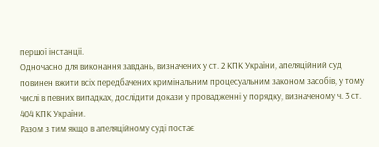першої інстанції.
Одночасно для виконання завдань, визначених у ст. 2 КПК України, апеляційний суд повинен вжити всіх передбачених кримінальним процесуальним законом засобів, у тому числі в певних випадках, дослідити докази у провадженні у порядку, визначеному ч. 3 ст. 404 КПК України.
Разом з тим якщо в апеляційному суді постає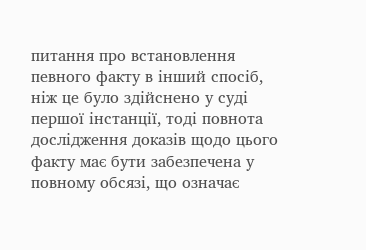питання про встановлення певного факту в інший спосіб, ніж це було здійснено у суді першої інстанції, тоді повнота дослідження доказів щодо цього факту має бути забезпечена у повному обсязі, що означає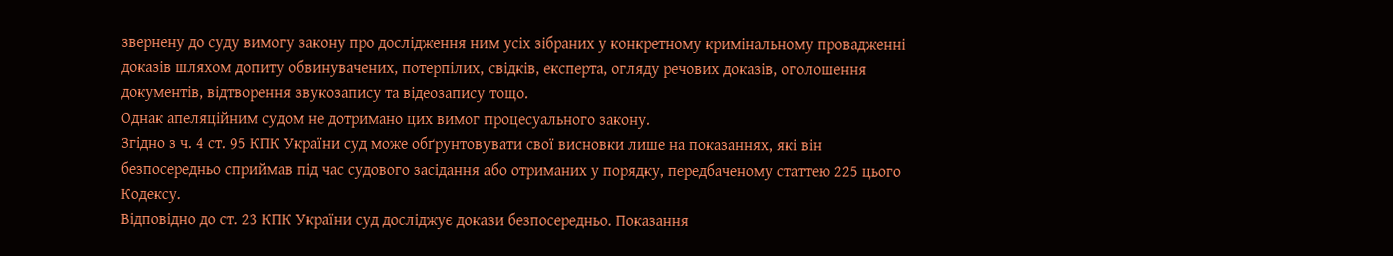звернену до суду вимогу закону про дослідження ним усіх зібраних у конкретному кримінальному провадженні доказів шляхом допиту обвинувачених, потерпілих, свідків, експерта, огляду речових доказів, оголошення документів, відтворення звукозапису та відеозапису тощо.
Однак апеляційним судом не дотримано цих вимог процесуального закону.
Згідно з ч. 4 ст. 95 КПК України суд може обґрунтовувати свої висновки лише на показаннях, які він безпосередньо сприймав під час судового засідання або отриманих у порядку, передбаченому статтею 225 цього Кодексу.
Відповідно до ст. 23 КПК України суд досліджує докази безпосередньо. Показання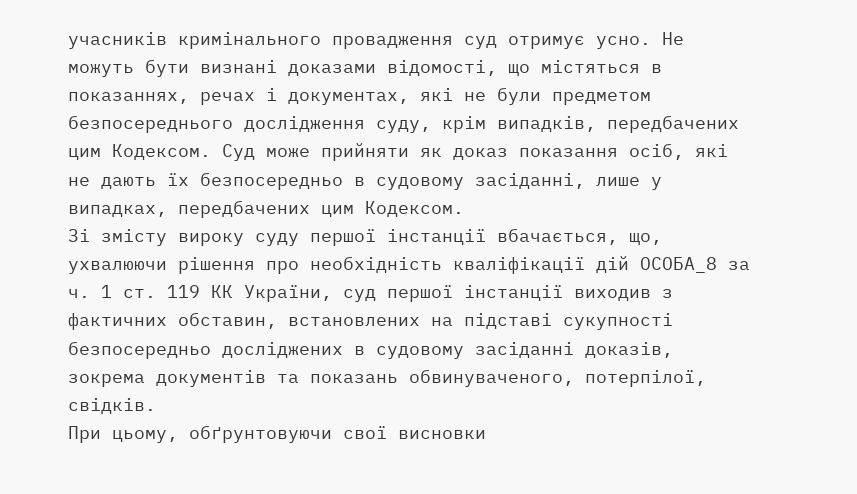учасників кримінального провадження суд отримує усно. Не можуть бути визнані доказами відомості, що містяться в показаннях, речах і документах, які не були предметом безпосереднього дослідження суду, крім випадків, передбачених цим Кодексом. Суд може прийняти як доказ показання осіб, які не дають їх безпосередньо в судовому засіданні, лише у випадках, передбачених цим Кодексом.
Зі змісту вироку суду першої інстанції вбачається, що, ухвалюючи рішення про необхідність кваліфікації дій ОСОБА_8 за ч. 1 ст. 119 КК України, суд першої інстанції виходив з фактичних обставин, встановлених на підставі сукупності безпосередньо досліджених в судовому засіданні доказів, зокрема документів та показань обвинуваченого, потерпілої, свідків.
При цьому, обґрунтовуючи свої висновки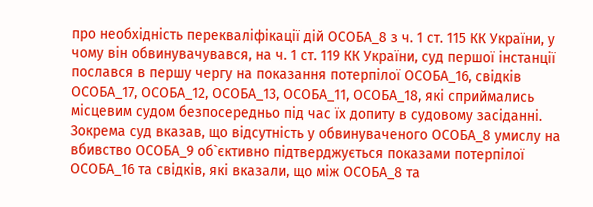про необхідність перекваліфікації дій ОСОБА_8 з ч. 1 ст. 115 КК України, у чому він обвинувачувався, на ч. 1 ст. 119 КК України, суд першої інстанції послався в першу чергу на показання потерпілої ОСОБА_16, свідків ОСОБА_17, ОСОБА_12, ОСОБА_13, ОСОБА_11, ОСОБА_18, які сприймались місцевим судом безпосередньо під час їх допиту в судовому засіданні.
Зокрема суд вказав, що відсутність у обвинуваченого ОСОБА_8 умислу на вбивство ОСОБА_9 об`єктивно підтверджується показами потерпілої ОСОБА_16 та свідків, які вказали, що між ОСОБА_8 та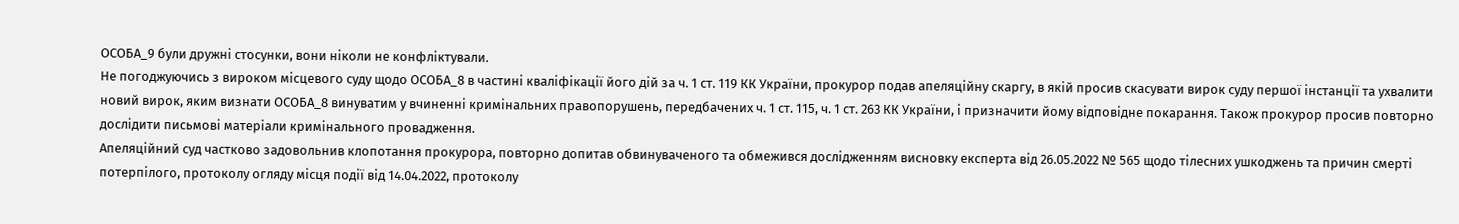ОСОБА_9 були дружні стосунки, вони ніколи не конфліктували.
Не погоджуючись з вироком місцевого суду щодо ОСОБА_8 в частині кваліфікації його дій за ч. 1 ст. 119 КК України, прокурор подав апеляційну скаргу, в якій просив скасувати вирок суду першої інстанції та ухвалити новий вирок, яким визнати ОСОБА_8 винуватим у вчиненні кримінальних правопорушень, передбачених ч. 1 ст. 115, ч. 1 ст. 263 КК України, і призначити йому відповідне покарання. Також прокурор просив повторно дослідити письмові матеріали кримінального провадження.
Апеляційний суд частково задовольнив клопотання прокурора, повторно допитав обвинуваченого та обмежився дослідженням висновку експерта від 26.05.2022 № 565 щодо тілесних ушкоджень та причин смерті потерпілого, протоколу огляду місця події від 14.04.2022, протоколу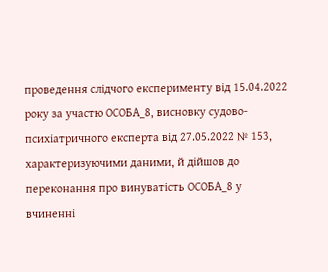проведення слідчого експерименту від 15.04.2022 року за участю ОСОБА_8, висновку судово-психіатричного експерта від 27.05.2022 № 153, характеризуючими даними, й дійшов до переконання про винуватість ОСОБА_8 у вчиненні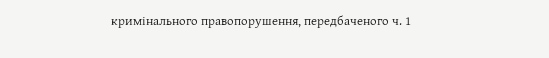кримінального правопорушення, передбаченого ч. 1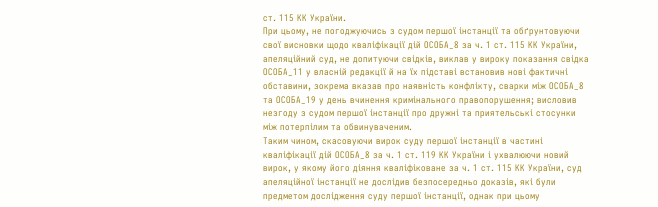ст. 115 КК України.
При цьому, не погоджуючись з судом першої інстанції та обґрунтовуючи свої висновки щодо кваліфікації дій ОСОБА_8 за ч. 1 ст. 115 КК України, апеляційний суд, не допитуючи свідків, виклав у вироку показання свідка ОСОБА_11 у власній редакції й на їх підставі встановив нові фактичні обставини, зокрема вказав про наявність конфлікту, сварки між ОСОБА_8 та ОСОБА_19 у день вчинення кримінального правопорушення; висловив незгоду з судом першої інстанції про дружні та приятельські стосунки між потерпілим та обвинуваченим.
Таким чином, скасовуючи вирок суду першої інстанції в частині кваліфікації дій ОСОБА_8 за ч. 1 ст. 119 КК України і ухвалюючи новий вирок, у якому його діяння кваліфіковане за ч. 1 ст. 115 КК України, суд апеляційної інстанції не дослідив безпосередньо доказів, які були предметом дослідження суду першої інстанції, однак при цьому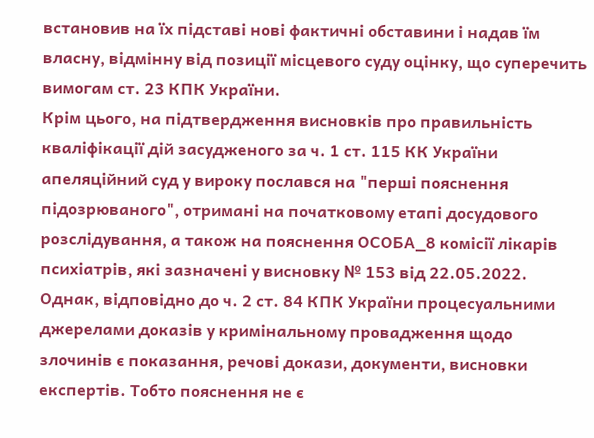встановив на їх підставі нові фактичні обставини і надав їм власну, відмінну від позиції місцевого суду оцінку, що суперечить вимогам ст. 23 КПК України.
Крім цього, на підтвердження висновків про правильність кваліфікації дій засудженого за ч. 1 ст. 115 КК України апеляційний суд у вироку послався на "перші пояснення підозрюваного", отримані на початковому етапі досудового розслідування, а також на пояснення ОСОБА_8 комісії лікарів психіатрів, які зазначені у висновку № 153 від 22.05.2022.
Однак, відповідно до ч. 2 ст. 84 КПК України процесуальними джерелами доказів у кримінальному провадження щодо злочинів є показання, речові докази, документи, висновки експертів. Тобто пояснення не є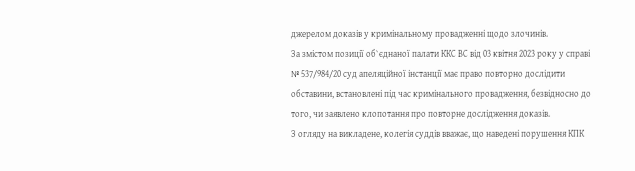джерелом доказів у кримінальному провадженні щодо злочинів.
За змістом позиції об`єднаної палати ККС ВС від 03 квітня 2023 року у справі № 537/984/20 суд апеляційної інстанції має право повторно дослідити обставини, встановлені під час кримінального провадження, безвідносно до того, чи заявлено клопотання про повторне дослідження доказів.
З огляду на викладене, колегія суддів вважає, що наведені порушення КПК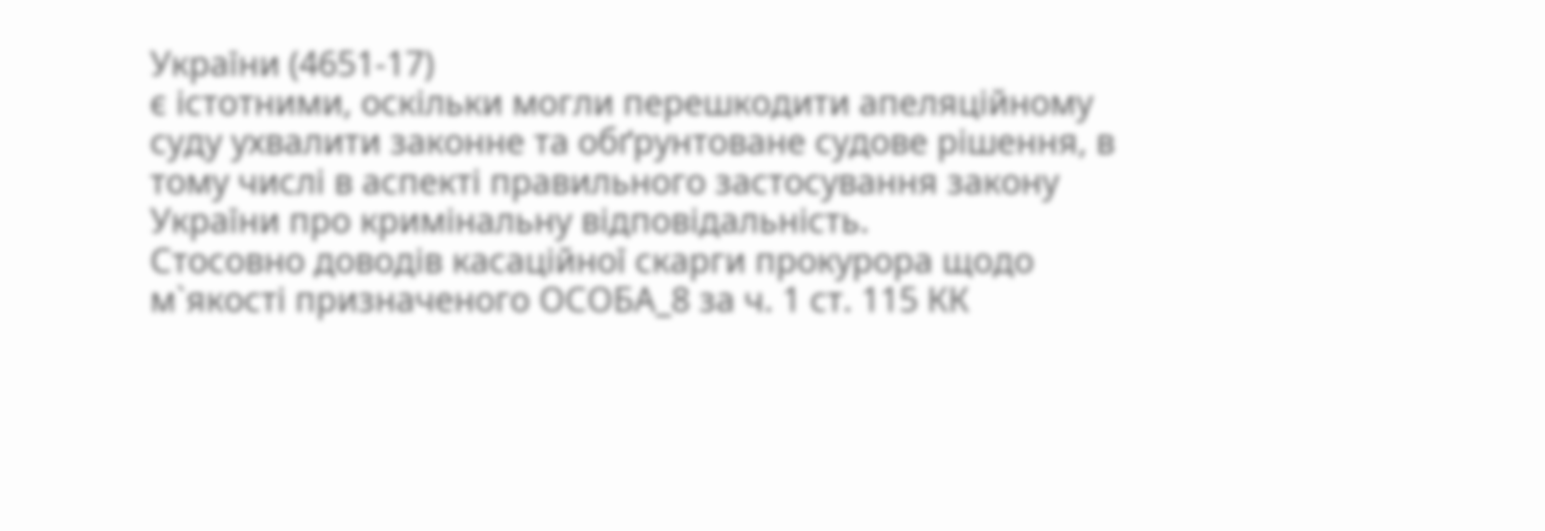України (4651-17)
є істотними, оскільки могли перешкодити апеляційному суду ухвалити законне та обґрунтоване судове рішення, в тому числі в аспекті правильного застосування закону України про кримінальну відповідальність.
Стосовно доводів касаційної скарги прокурора щодо м`якості призначеного ОСОБА_8 за ч. 1 ст. 115 КК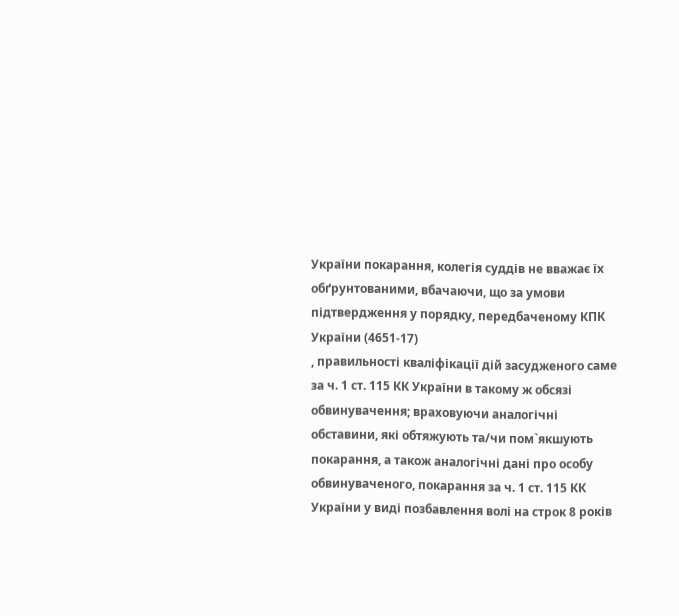України покарання, колегія суддів не вважає їх обґрунтованими, вбачаючи, що за умови підтвердження у порядку, передбаченому КПК України (4651-17)
, правильності кваліфікації дій засудженого саме за ч. 1 ст. 115 КК України в такому ж обсязі обвинувачення; враховуючи аналогічні обставини, які обтяжують та/чи пом`якшують покарання, а також аналогічні дані про особу обвинуваченого, покарання за ч. 1 ст. 115 КК України у виді позбавлення волі на строк 8 років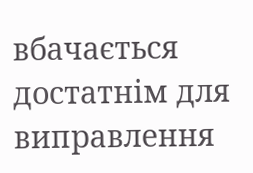вбачається достатнім для виправлення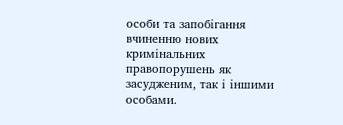особи та запобігання вчиненню нових кримінальних правопорушень як засудженим, так і іншими особами.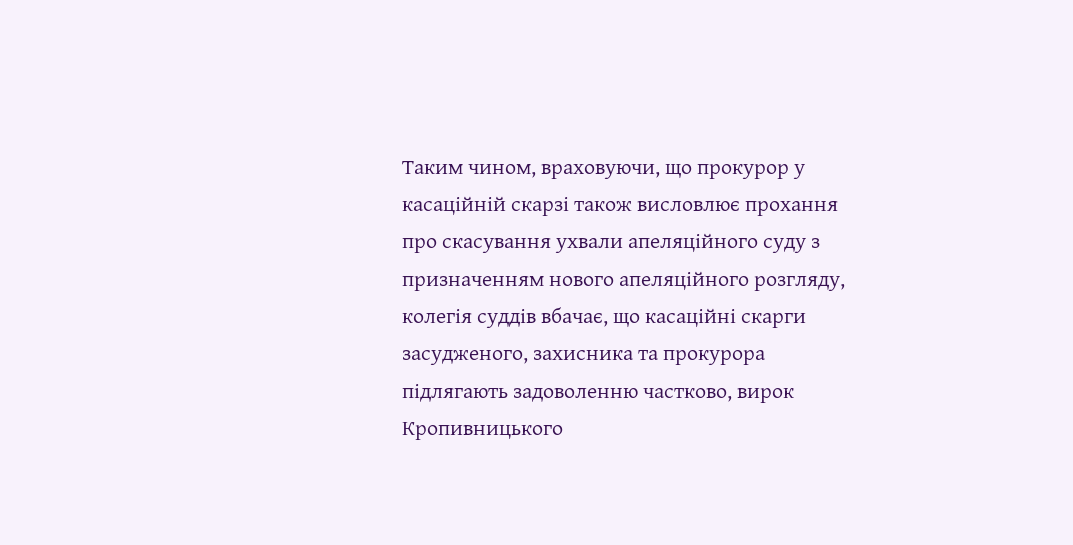Таким чином, враховуючи, що прокурор у касаційній скарзі також висловлює прохання про скасування ухвали апеляційного суду з призначенням нового апеляційного розгляду, колегія суддів вбачає, що касаційні скарги засудженого, захисника та прокурора підлягають задоволенню частково, вирок Кропивницького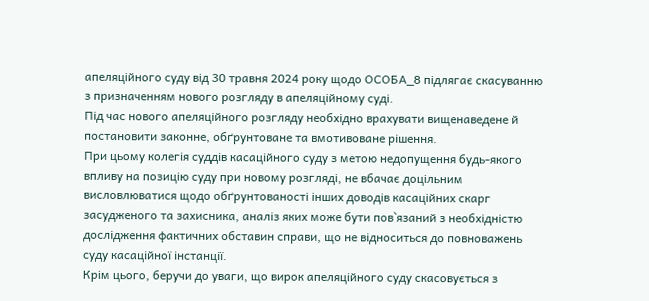апеляційного суду від 30 травня 2024 року щодо ОСОБА_8 підлягає скасуванню з призначенням нового розгляду в апеляційному суді.
Під час нового апеляційного розгляду необхідно врахувати вищенаведене й постановити законне, обґрунтоване та вмотивоване рішення.
При цьому колегія суддів касаційного суду з метою недопущення будь-якого впливу на позицію суду при новому розгляді, не вбачає доцільним висловлюватися щодо обґрунтованості інших доводів касаційних скарг засудженого та захисника, аналіз яких може бути пов`язаний з необхідністю дослідження фактичних обставин справи, що не відноситься до повноважень суду касаційної інстанції.
Крім цього, беручи до уваги, що вирок апеляційного суду скасовується з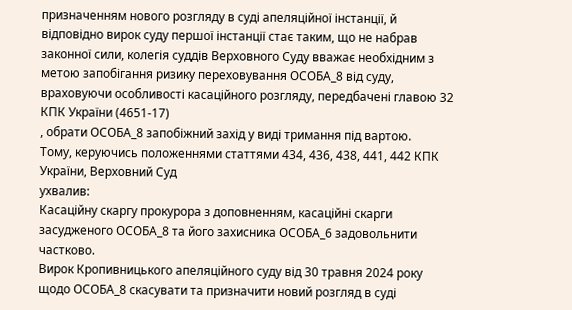призначенням нового розгляду в суді апеляційної інстанції, й відповідно вирок суду першої інстанції стає таким, що не набрав законної сили, колегія суддів Верховного Суду вважає необхідним з метою запобігання ризику переховування ОСОБА_8 від суду, враховуючи особливості касаційного розгляду, передбачені главою 32 КПК України (4651-17)
, обрати ОСОБА_8 запобіжний захід у виді тримання під вартою.
Тому, керуючись положеннями статтями 434, 436, 438, 441, 442 КПК України, Верховний Суд
ухвалив:
Касаційну скаргу прокурора з доповненням, касаційні скарги засудженого ОСОБА_8 та його захисника ОСОБА_6 задовольнити частково.
Вирок Кропивницького апеляційного суду від 30 травня 2024 року щодо ОСОБА_8 скасувати та призначити новий розгляд в суді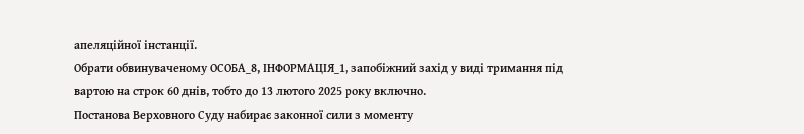апеляційної інстанції.
Обрати обвинуваченому ОСОБА_8, ІНФОРМАЦІЯ_1, запобіжний захід у виді тримання під вартою на строк 60 днів, тобто до 13 лютого 2025 року включно.
Постанова Верховного Суду набирає законної сили з моменту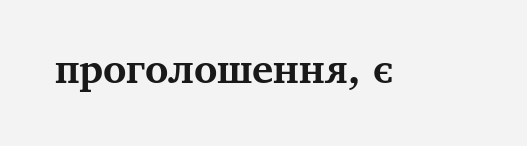проголошення, є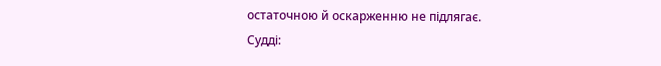остаточною й оскарженню не підлягає.
Судді: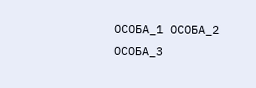ОСОБА_1 ОСОБА_2 ОСОБА_3